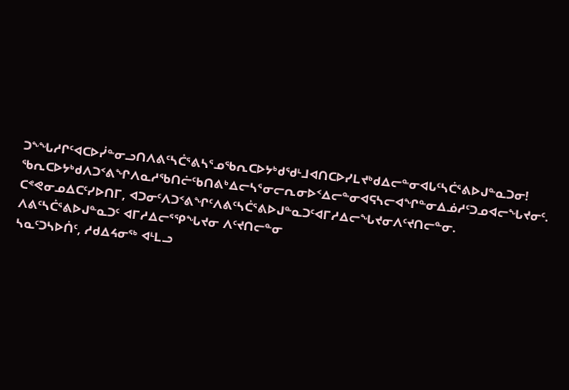ᑐᖕᖓᓱᒋᑦᐊᑕᐅᓰᓐᓂᓗᑎᐱᕕᑦᓴᑖᕐᕕᓴᕐᓄᖃᕆᑕᐅᔭᒃᑯᖁᒻᒧᐊᑎᑕᐅᓯᒪᔪᒃᑯᐃᓕᓐᓂᐊᒐᑦᓴᑖᕐᕕᐅᒍᓐᓇᑐᓂ! ᖃᕆᑕᐅᔭᒃᑯᐱᑐᑉᕕᖏᐱᓇᓱᖃᑎᓖᑦᑲᑎᕕᒃᐃᓕᓴᕐᓂᓕᕆᓂᐅᑉᐃᓕᓐᓂᐊᕋᓴᓕᐊᖏᓐᓂᐃᓅᓱᑦᑐᓄᐊᓕᖓᔪᓂᑦ.
ᑕᕝᕙᓂᓄᐃᑕᑦᓯᐅᑎᒥ, ᐊᑐᓂᑦᐱᑐᑉᕕᖏᑦᐱᕕᑦᓴᑖᕐᕕᐅᒍᓐᓇᑐᑦᐊᒥᓱᐃᓕᖓᔪᓂᐱᑦᔪᑎᓕᓐᓂ.
ᐱᕕᑦᓴᑖᕐᕕᐅᒍᓐᓇᑐᑦ ᐊᒥᓱᐃᓕᕐᕿᖓᔪᓂ ᐱᑦᔪᑎᓕᓐᓂ
ᓴᓇᑦᑐᓴᐅᑏᑦ, ᓱᑯᐃᔦᓂᖅ ᐊᒻᒪᓗ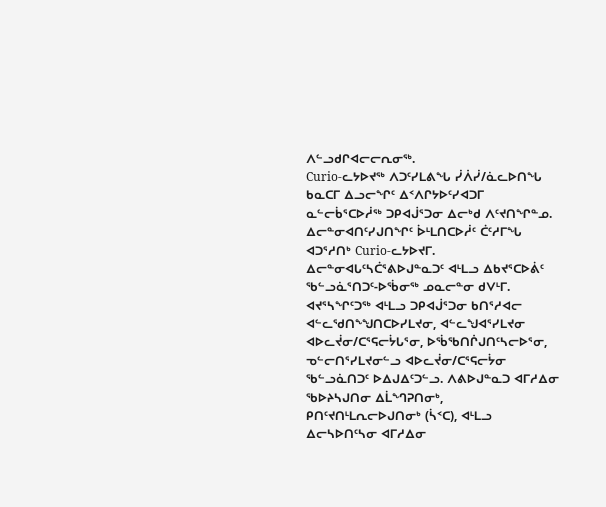ᐱᓪᓗᑯᒋᐊᓕᓕᕆᓂᖅ.
Curio-ᓚᔭᐅᔪᖅ ᐱᑐᑦᓯᒪᕕᖓ ᓰᐲᓰ/ᓈᓚᐅᑎᖓ ᑲᓇᑕᒥ ᐃᓗᓕᖏᑦ ᐃᑉᐱᒋᔭᐅᑦᓯᐊᑐᒥ ᓇᓪᓕᑳᕐᑕᐅᓲᖅ ᑐᑭᐊᒎᕐᑐᓂ ᐃᓕᒃᑯ ᐱᑦᔪᑎᖏᓐᓄ. ᐃᓕᓐᓂᐊᑎᑦᓯᒍᑎᖏᑦ ᐆᒻᒪᑎᑕᐅᓲᑦ ᑖᑦᓱᒥᖓ ᐊᑐᕐᓱᑎᒃ Curio-ᓚᔭᐅᔪᒥ.
ᐃᓕᓐᓂᐊᒐᑦᓴᑖᕐᕕᐅᒍᓐᓇᑐᑦ ᐊᒻᒪᓗ ᐃᑲᔪᕐᑕᐅᕖᑦ ᖃᓪᓗᓈᕐᑎᑐᑦ-ᐅᖄᓂᖅ ᓄᓇᓕᓐᓂ ᑯᐯᒻᒥ.
ᐊᔪᕐᓴᖏᑦᑐᖅ ᐊᒻᒪᓗ ᑐᑭᐊᒎᕐᑐᓂ ᑲᑎᕐᓱᐊᓕ ᐊᓪᓚᖁᑎᖕᖑᑎᑕᐅᓯᒪᔪᓂ, ᐊᓪᓚᖑᐊᕐᓯᒪᔪᓂ ᐊᐅᓚᔫᓂ/ᑕᕐᕋᓕᔮᒐᕐᓂ, ᐅᖄᖃᑎᒌᒍᑎᑦᓴᓕᐅᕐᓂ, ᓀᓪᓕᑎᕐᓯᒪᔪᓂᓪᓗ ᐊᐅᓚᔫᓂ/ᑕᕐᕋᓕᔮᓂ ᖃᓪᓗᓈᑎᑐᑦ ᐅᐃᒍᐃᑦᑐᓪᓗ. ᐱᕕᐅᒍᓐᓇᑐ ᐊᒥᓱᐃᓂ ᖃᐅᔨᓴᒍᑎᓂ ᐃᒫᙰᕈᑎᓂᒃ, ᑭᑎᑦᔪᑎᒻᒪᕆᓕᐅᒍᑎᓂᒃ (ᓵᑉᑕ), ᐊᒻᒪᓗ ᐃᓕᓴᐅᑎᑦᓴᓂ ᐊᒥᓱᐃᓂ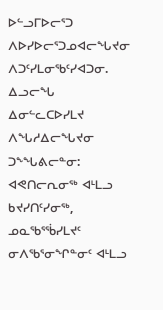ᐅᓪᓗᒥᐅᓕᕐᑐ ᐱᐅᓯᐅᓕᕐᑐᓄᐊᓕᖓᔪᓂ ᐱᑐᑦᓯᒪᓂᖃᑦᓯᐊᑐᓂ. ᐃᓗᓕᖓ ᐃᓂᓪᓚᑕᐅᓯᒪᔪ ᐱᖓᓱᐃᓕᖓᔪᓂ ᑐᖕᖓᕕᓕᓐᓂ: ᐊᕙᑎᓕᕆᓂᖅ ᐊᒻᒪᓗ ᑲᔪᓯᑎᑦᓯᓂᖅ, ᓄᓇᖃᕐᖄᓯᒪᔪᑦ ᓂᐱᖃᕐᓂᖏᓐᓂᑦ ᐊᒻᒪᓗ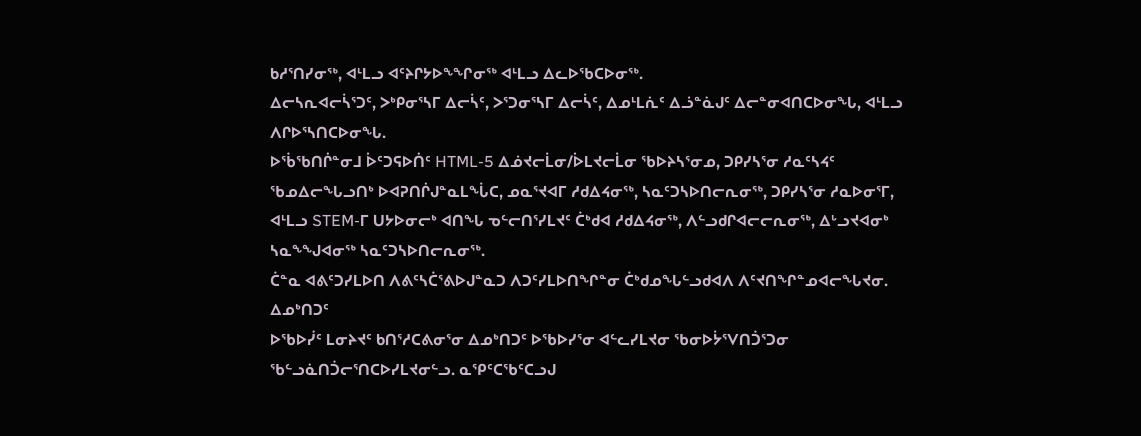ᑲᓱᕐᑎᓯᓂᖅ, ᐊᒻᒪᓗ ᐊᑦᔨᒋᔭᐅᖕᖏᓂᖅ ᐊᒻᒪᓗ ᐃᓚᐅᖃᑕᐅᓂᖅ.
ᐃᓕᓴᕆᐊᓕᓵᕐᑐᑦ, ᐳᒃᑭᓂᕐᓴᒥ ᐃᓕᓵᑦ, ᐳᕐᑐᓂᕐᓴᒥ ᐃᓕᓵᑦ, ᐃᓄᒻᒪᕇᑦ ᐃᓘᓐᓈᒍᑦ ᐃᓕᓐᓂᐊᑎᑕᐅᓂᖓ, ᐊᒻᒪᓗ ᐱᒋᐅᕐᓴᑎᑕᐅᓂᖓ.
ᐅᖄᖃᑎᒌᓐᓂᒧ ᐆᑦᑐᕋᐅᑏᑦ HTML-5 ᐃᓅᔪᓕᒫᓂ/ᐆᒪᔪᓕᒫᓂ ᖃᐅᔨᓴᕐᓂᓄ, ᑐᑭᓯᓴᕐᓂ ᓱᓇᑦᓴᔦᑦ ᖃᓄᐃᓕᖓᓗᑎᒃ ᐅᐊᕈᑎᒌᒍᓐᓇᒪᖔᑕ, ᓄᓇᕐᔪᐊᒥ ᓱᑯᐃᔦᓂᖅ, ᓴᓇᑦᑐᓴᐅᑎᓕᕆᓂᖅ, ᑐᑭᓯᓴᕐᓂ ᓱᓇᐅᓂᕐᒥ, ᐊᒻᒪᓗ STEM-ᒥ ᑌᔭᐅᓂᓕᒃ ᐊᑎᖓ ᓀᓪᓕᑎᕐᓯᒪᔪᑦ ᑖᒃᑯᐊ ᓱᑯᐃᔦᓂᖅ, ᐱᓪᓗᑯᒋᐊᓕᓕᕆᓂᖅ, ᐃᒡᓗᔪᐊᓂᒃ ᓴᓇᖕᖑᐊᓂᖅ ᓴᓇᑦᑐᓴᐅᑎᓕᕆᓂᖅ.
ᑖᓐᓇ ᐊᕕᑦᑐᓯᒪᐅᑎ ᐱᕕᑦᓴᑖᕐᕕᐅᒍᓐᓇᑐ ᐱᑐᑦᓯᒪᐅᑎᖏᓐᓂ ᑖᒃᑯᓄᖓᓪᓗᑯᐊᐱ ᐱᑦᔪᑎᖏᓐᓄᐊᓕᖓᔪᓂ.
ᐃᓄᒃᑎᑐᑦ
ᐅᖃᐅᓰᑦ ᒪᓂᔨᔪᑦ ᑲᑎᕐᓱᑕᕕᓂᕐᓂ ᐃᓄᒃᑎᑐᑦ ᐅᖃᐅᓯᕐᓂ ᐊᓪᓚᓯᒪᔪᓂ ᖃᓂᐅᔮᕐᐯᑎᑑᕐᑐᓂ ᖃᓪᓗᓈᑎᑑᓕᕐᑎᑕᐅᓯᒪᔪᓂᓪᓗ. ᓇᕿᑦᑕᖃᑦᑕᓗᒍ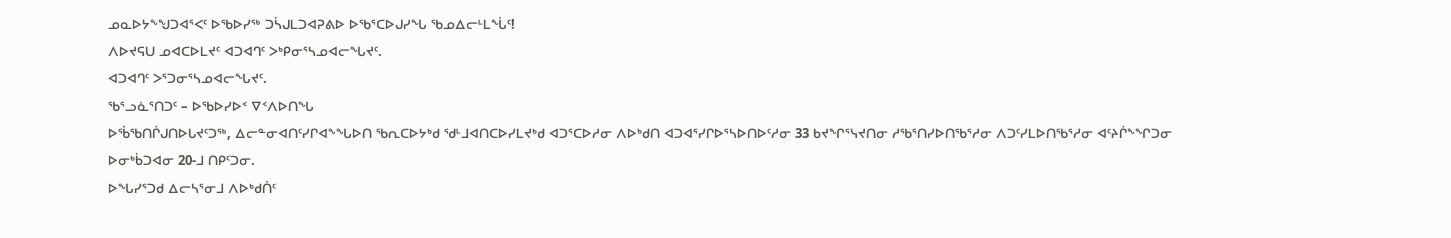ᓄᓇᐅᔭᖕᖑᑐᐊᕐᐸᑦ ᐅᖃᐅᓯᖅ ᑐᓵᒍᒪᑐᐊᕈᕕᐅ ᐅᖃᕐᑕᐅᒍᓯᖓ ᖃᓄᐃᓕᒻᒪᖔᑦ!
ᐱᐅᔪᕋᑌ ᓄᐊᑕᐅᒪᔪᑦ ᐊᑐᐊᒉᑦ ᐳᒃᑭᓂᕐᓴᓄᐊᓕᖓᔪᑦ.
ᐊᑐᐊᒉᑦ ᐳᕐᑐᓂᕐᓴᓄᐊᓕᖓᔪᑦ.
ᖃᕐᓗᓈᕐᑎᑐᑦ – ᐅᖃᐅᓯᐅᑉ ᐁᑉᐱᐅᑎᖓ
ᐅᖄᖃᑎᒌᒍᑎᐅᒐᔪᑦᑐᖅ, ᐃᓕᓐᓂᐊᑎᑦᓯᒋᐊᖕᖓᐅᑎ ᖃᕆᑕᐅᔭᒃᑯ ᖁᒻᒧᐊᑎᑕᐅᓯᒪᔪᒃᑯ ᐊᑐᕐᑕᐅᓱᓂ ᐱᐅᒃᑯᑎ ᐊᑐᐊᕐᓯᒋᐅᕐᓴᐅᑎᐅᑦᓱᓂ 33 ᑲᔪᖏᕐᓭᔪᑎᓂ ᓱᖃᕐᑎᓯᐅᑎᖃᕐᓱᓂ ᐱᑐᑦᓯᒪᐅᑎᖃᕐᓱᓂ ᐊᑦᔨᒌᖕᖏᑐᓂ ᐅᓂᒃᑳᑐᐊᓂ 20-ᒧ ᑎᑭᑦᑐᓂ.
ᐅᖓᓯᕐᑐᑯ ᐃᓕᓴᕐᓂᒧ ᐱᐅᒃᑯᑏᑦ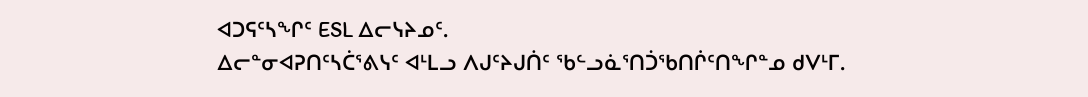ᐊᑐᕋᑦᓴᖏᑦ ESL ᐃᓕᓭᔨᓄᑦ.
ᐃᓕᓐᓂᐊᕈᑎᑦᓴᑖᕐᕕᓭᑦ ᐊᒻᒪᓗ ᐱᒍᑦᔨᒍᑏᑦ ᖃᓪᓗᓈᕐᑎᑑᖃᑎᒌᑦᑎᖏᓐᓄ ᑯᐯᒻᒥ.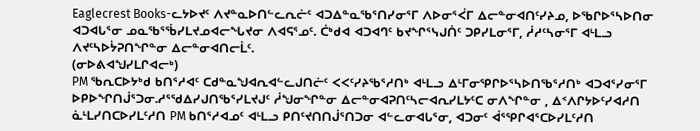Eaglecrest Books-ᓚᔭᐅᔪᑦ ᐱᔪᓐᓇᐅᑎᓪᓚᕆᓖᑦ ᐊᑐᐃᓐᓇᖃᕐᑎᓯᓂᕐᒥ ᐱᐅᓂᕐᐹᒥ ᐃᓕᓐᓂᐊᑎᑦᓯᔨᓄ, ᐅᖃᒋᐅᕐᓴᐅᑎᓂ ᐊᑐᐊᒐᕐᓂ ᓄᓇᖃᕐᖄᓯᒪᔪᓄᐊᓕᖓᔪᓂ ᐱᐊᕋᕐᓄᑦ. ᑖᒃᑯᐊ ᐊᑐᐊᒉᑦ ᑲᔪᖏᕐᓭᒍᑏᑦ ᑐᑭᓯᒪᓂᕐᒥ, ᓲᓱᑦᓴᓂᕐᒥ ᐊᒻᒪᓗ ᐱᔪᑦᓴᐅᔮᕈᑎᖏᓐᓂ ᐃᓕᓐᓂᐊᑎᓕᒫᑦ.
(ᓂᐅᕕᐊᖑᓯᒪᒋᐊᓕᒃ)
PM ᖃᕆᑕᐅᔭᒃᑯ ᑲᑎᕐᓱᐊᑦ ᑕᑯᓐᓇᖑᐊᕆᐊᓪᓚᒍᑎᓖᑦ ᐸᐸᑦᓯᔨᖃᕐᓱᑎᒃ ᐊᒻᒪᓗ ᐃᒻᒥᓂᕿᒋᐅᕐᓴᐅᑎᖃᕐᓱᑎᒃ ᐊᑐᐊᕐᓯᓂᕐᒥ ᐅᑭᐅᖏᑎᒎᕐᑐᓂ.ᓱᕐᖁᐃᓯᒍᑎᖃᕐᓯᒪᔪᒍᑦ ᓲᖑᓂᖏᓐᓂ ᐃᓕᓐᓂᐊᕈᑎᑦᓴᓕᐊᕆᓯᒪᔭᑦᑕ ᓂᐱᖏᓐᓂ , ᐃᑉᐱᒋᔭᐅᑦᓯᐊᓱᑎ ᓈᒻᒪᓯᑎᑕᐅᓯᒪᑦᓱᑎ PM ᑲᑎᕐᓱᐊᓄᑦ ᐊᒻᒪᓗ ᑭᑎᑦᔪᑎᑎᒎᕐᑎᑐᓂ ᐊᓪᓚᓂᐊᒐᕐᓂ, ᐊᑐᓂᑦ ᐋᕐᕿᒋᐊᕐᑕᐅᓯᒪᑦᓱᑎ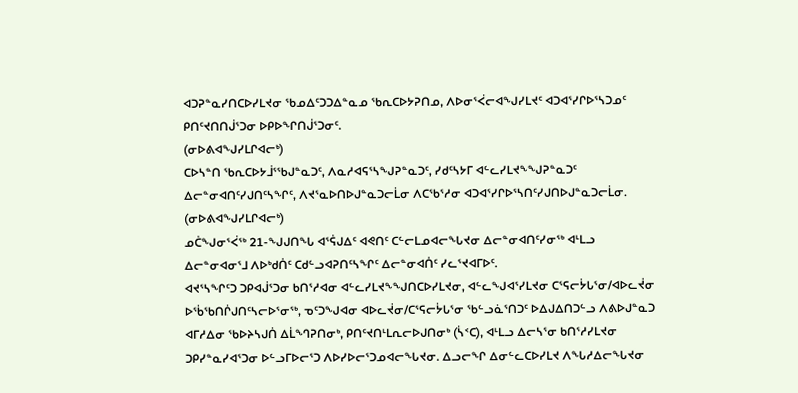ᐊᑐᕈᓐᓇᓯᑎᑕᐅᓯᒪᔪᓂ ᖃᓄᐃᑦᑐᑐᐃᓐᓇᓄ ᖃᕆᑕᐅᔭᕈᑎᓄ, ᐱᐅᓂᕐᐹᓕᐊᖑᓯᒪᔪᑦ ᐊᑐᐊᕐᓯᒋᐅᕐᓴᑐᓄᑦ ᑭᑎᑦᔪᑎᑎᒎᕐᑐᓂ ᐅᑭᐅᖏᑎᒎᕐᑐᓂᑦ.
(ᓂᐅᕕᐊᖑᓯᒪᒋᐊᓕᒃ)
ᑕᐅᓴᓐᑎ ᖃᕆᑕᐅᔭᒨᕐᖃᒍᓐᓇᑐᑦ, ᐱᓇᓱᐊᕋᕐᓴᖑᕈᓐᓇᑐᑦ, ᓯᑯᑦᓴᔭᒥ ᐊᓪᓚᓯᒪᔪᖕᖑᕈᓐᓇᑐᑦ ᐃᓕᓐᓂᐊᑎᑦᓯᒍᑎᑦᓴᖏᑦ, ᐱᔪᕐᓇᐅᑎᐅᒍᓐᓇᑐᓕᒫᓂ ᐱᑕᖃᕐᓱᓂ ᐊᑐᐊᕐᓯᒋᐅᕐᓴᑎᑦᓯᒍᑎᐅᒍᓐᓇᑐᓕᒫᓂ.
(ᓂᐅᕕᐊᖑᓯᒪᒋᐊᓕᒃ)
ᓄᑖᖑᓂᕐᐹᖅ 21-ᖑᒍᑎᖓ ᐊᕐᕌᒍᐃᑦ ᐊᕙᑎᑦ ᑕᓪᓕᒪᓄᐊᓕᖓᔪᓂ ᐃᓕᓐᓂᐊᑎᑦᓯᓂᖅ ᐊᒻᒪᓗ ᐃᓕᓐᓂᐊᓂᕐᒧ ᐱᐅᒃᑯᑏᑦ ᑕᑯᓪᓗᐊᕈᑎᑦᓴᖏᑦ ᐃᓕᓐᓂᐊᑏᑦ ᓯᓚᕐᔪᐊᒥᐅᑦ.
ᐊᔪᕐᓴᖏᑦᑐ ᑐᑭᐊᒎᕐᑐᓂ ᑲᑎᕐᓱᐊᓂ ᐊᓪᓚᓯᒪᔪᖕᖑᑎᑕᐅᓯᒪᔪᓂ, ᐊᓪᓚᖑᐊᕐᓯᒪᔪᓂ ᑕᕐᕋᓕᔮᒐᕐᓂ/ᐊᐅᓚᔫᓂ ᐅᖄᖃᑎᒌᒍᑎᑦᓴᓕᐅᕐᓂᖅ, ᓀᑦᑐᖑᐊᓂ ᐊᐅᓚᔫᓂ/ᑕᕐᕋᓕᔮᒐᕐᓂ ᖃᓪᓗᓈᕐᑎᑐᑦ ᐅᐃᒍᐃᑎᑐᓪᓗ ᐱᕕᐅᒍᓐᓇᑐ ᐊᒥᓱᐃᓂ ᖃᐅᔨᓴᒍᑏ ᐃᒫᙰᕈᑎᓂᒃ, ᑭᑎᑦᔪᑎᒻᒪᕆᓕᐅᒍᑎᓂᒃ (ᓵᑉᑕ), ᐊᒻᒪᓗ ᐃᓕᓴᕐᓂ ᑲᑎᕐᓱᓯᒪᔪᓂ ᑐᑭᓯᓐᓇᓯᐊᕐᑐᓂ ᐅᓪᓗᒥᐅᓕᕐᑐ ᐱᐅᓯᐅᓕᕐᑐᓄᐊᓕᖓᔪᓂ. ᐃᓗᓕᖏ ᐃᓂᓪᓚᑕᐅᓯᒪᔪ ᐱᖓᓱᐃᓕᖓᔪᓂ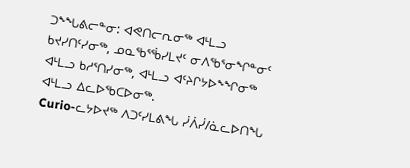ᑐᖕᖓᕕᓕᓐᓂ: ᐊᕙᑎᓕᕆᓂᖅ ᐊᒻᒪᓗ ᑲᔪᓯᑎᑦᓯᓂᖅ, ᓄᓇᖃᕐᖄᓯᒪᔪᑦ ᓂᐱᖃᕐᓂᖏᓐᓂᑦ ᐊᒻᒪᓗ ᑲᓱᕐᑎᓯᓂᖅ, ᐊᒻᒪᓗ ᐊᑦᔨᒋᔭᐅᖕᖏᓂᖅ ᐊᒻᒪᓗ ᐃᓚᐅᖃᑕᐅᓂᖅ.
Curio-ᓚᔭᐅᔪᖅ ᐱᑐᑦᓯᒪᕕᖓ ᓰᐲᓰ/ᓈᓚᐅᑎᖓ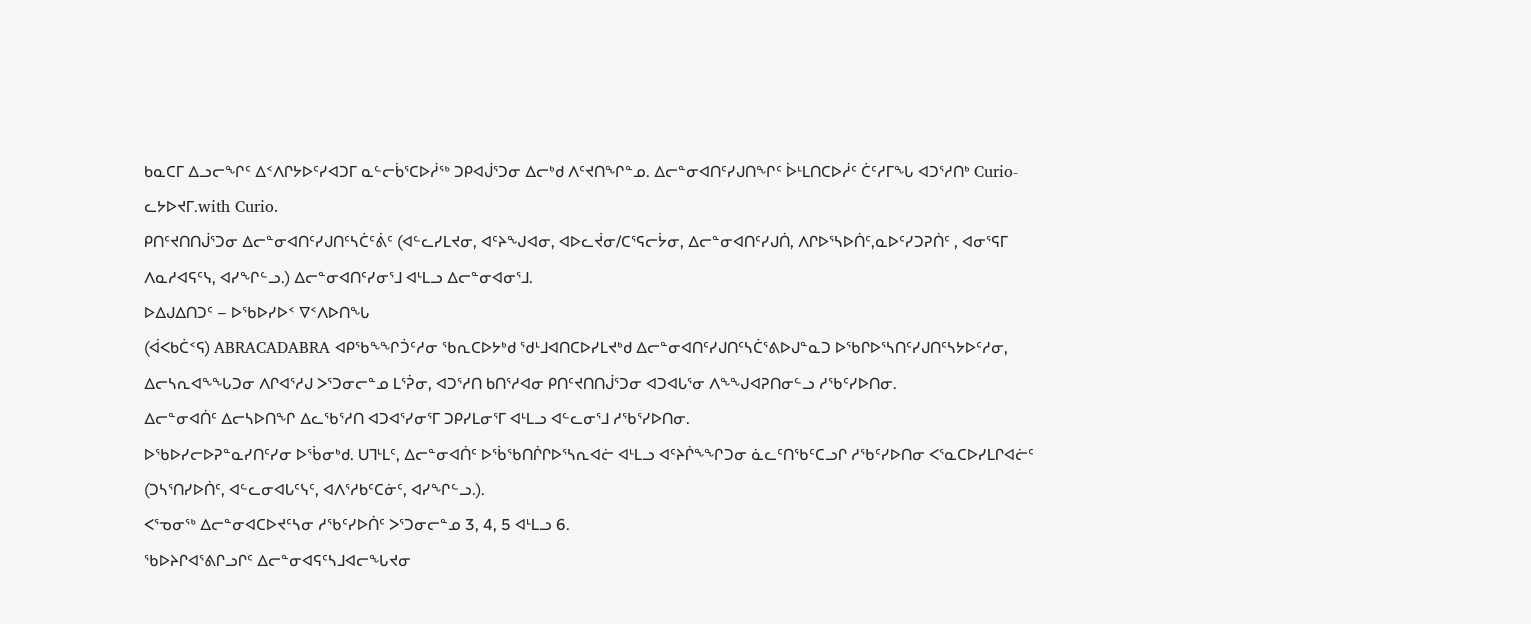ᑲᓇᑕᒥ ᐃᓗᓕᖏᑦ ᐃᑉᐱᒋᔭᐅᑦᓯᐊᑐᒥ ᓇᓪᓕᑳᕐᑕᐅᓲᖅ ᑐᑭᐊᒎᕐᑐᓂ ᐃᓕᒃᑯ ᐱᑦᔪᑎᖏᓐᓄ. ᐃᓕᓐᓂᐊᑎᑦᓯᒍᑎᖏᑦ ᐆᒻᒪᑎᑕᐅᓲᑦ ᑖᑦᓱᒥᖓ ᐊᑐᕐᓱᑎᒃ Curio-ᓚᔭᐅᔪᒥ.with Curio.
ᑭᑎᑦᔪᑎᑎᒎᕐᑐᓂ ᐃᓕᓐᓂᐊᑎᑦᓯᒍᑎᑦᓴᑖᑦᕖᑦ (ᐊᓪᓚᓯᒪᔪᓂ, ᐊᑦᔨᖑᐊᓂ, ᐊᐅᓚᔫᓂ/ᑕᕐᕋᓕᔮᓂ, ᐃᓕᓐᓂᐊᑎᑦᓯᒍᑏ, ᐱᒋᐅᕐᓴᐅᑏᑦ,ᓇᐅᑦᓯᑐᕈᑏᑦ , ᐊᓂᕐᕋᒥ ᐱᓇᓱᐊᕋᑦᓭ, ᐊᓯᖏᓪᓗ.) ᐃᓕᓐᓂᐊᑎᑦᓯᓂᕐᒧ ᐊᒻᒪᓗ ᐃᓕᓐᓂᐊᓂᕐᒧ.
ᐅᐃᒍᐃᑎᑐᑦ – ᐅᖃᐅᓯᐅᑉ ᐁᑉᐱᐅᑎᖓ
(ᐋᐸᑲᑖᑉᕋ) ABRACADABRA ᐊᑭᖃᖕᖏᑑᑦᓱᓂ ᖃᕆᑕᐅᔭᒃᑯ ᖁᒻᒧᐊᑎᑕᐅᓯᒪᔪᒃᑯ ᐃᓕᓐᓂᐊᑎᑦᓯᒍᑎᑦᓴᑖᕐᕕᐅᒍᓐᓇᑐ ᐅᖃᒋᐅᕐᓴᑎᑦᓯᒍᑎᑦᓴᔭᐅᑦᓱᓂ, ᐃᓕᓴᕆᐊᖕᖓᑐᓂ ᐱᒋᐊᕐᓱᒍ ᐳᕐᑐᓂᓕᓐᓄ ᒪᕐᕉᓂ, ᐊᑐᕐᓱᑎ ᑲᑎᕐᓱᐊᓂ ᑭᑎᑦᔪᑎᑎᒎᕐᑐᓂ ᐊᑐᐊᒐᕐᓂ ᐱᖕᖑᐊᕈᑎᓂᓪᓗ ᓱᖃᑦᓯᐅᑎᓂ.
ᐃᓕᓐᓂᐊᑏᑦ ᐃᓕᓴᐅᑎᖏ ᐃᓚᖃᕐᓱᑎ ᐊᑐᐊᕐᓯᓂᕐᒥ ᑐᑭᓯᒪᓂᕐᒥ ᐊᒻᒪᓗ ᐊᓪᓚᓂᕐᒧ ᓱᖃᕐᓯᐅᑎᓂ.
ᐅᖃᐅᓯᓕᐅᕈᓐᓇᓯᑎᑦᓯᓂ ᐅᖄᓂᒃᑯ. ᑌᒣᒻᒪᑦ, ᐃᓕᓐᓂᐊᑏᑦ ᐅᖄᖃᑎᒌᒋᐅᕐᓴᕆᐊᓖ ᐊᒻᒪᓗ ᐊᑦᔨᒌᖕᖏᑐᓂ ᓈᓚᑦᑎᖃᑦᑕᓗᒋ ᓱᖃᑦᓯᐅᑎᓂ ᐸᕐᓇᑕᐅᓯᒪᒋᐊᓖᑦ (ᑐᓴᕐᑎᓯᐅᑏᑦ, ᐊᓪᓚᓂᐊᒐᑦᓭᑦ, ᐊᐱᕐᓱᑲᑦᑕᓃᑦ, ᐊᓯᖏᓪᓗ.).
ᐸᕐᓀᓂᖅ ᐃᓕᓐᓂᐊᑕᐅᔪᑦᓴᓂ ᓱᖃᑦᓯᐅᑏᑦ ᐳᕐᑐᓂᓕᓐᓄ 3, 4, 5 ᐊᒻᒪᓗ 6.
ᖃᐅᔨᒋᐊᕐᕕᒋᓗᒋᑦ ᐃᓕᓐᓂᐊᕋᑦᓴᒧᐊᓕᖓᔪᓂ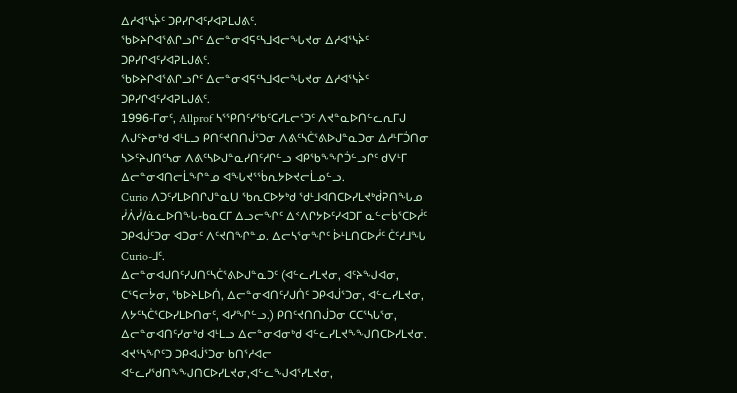ᐃᓱᐊᕐᓭᔩᑦ ᑐᑭᓯᒋᐊᑦᓯᐊᕈᒪᒍᕕᑦ.
ᖃᐅᔨᒋᐊᕐᕕᒋᓗᒋᑦ ᐃᓕᓐᓂᐊᕋᑦᓴᒧᐊᓕᖓᔪᓂ ᐃᓱᐊᕐᓭᔩᑦ ᑐᑭᓯᒋᐊᑦᓯᐊᕈᒪᒍᕕᑦ.
ᖃᐅᔨᒋᐊᕐᕕᒋᓗᒋᑦ ᐃᓕᓐᓂᐊᕋᑦᓴᒧᐊᓕᖓᔪᓂ ᐃᓱᐊᕐᓭᔩᑦ ᑐᑭᓯᒋᐊᑦᓯᐊᕈᒪᒍᕕᑦ.
1996-ᒥᓂᑦ, Allprof ᓴᕐᕿᑎᑦᓯᖃᑦᑕᓯᒪᓕᕐᑐᑦ ᐱᔪᓐᓇᐅᑎᓪᓚᕆᒥᒍ ᐱᒍᑦᔨᓂᒃᑯ ᐊᒻᒪᓗ ᑭᑎᑦᔪᑎᑎᒎᕐᑐᓂ ᐱᕕᑦᓴᑖᕐᕕᐅᒍᓐᓇᑐᓂ ᐃᓱᒻᒥᑑᑎᓂ ᓴᐳᑦᔨᒍᑎᑦᓴᓂ ᐱᕕᑦᓴᐅᒍᓐᓇᓯᑎᑦᓱᒋᓪᓗ ᐊᑭᖃᖕᖏᑑᓪᓗᒋᑦ ᑯᐯᒻᒥ ᐃᓕᓐᓂᐊᑎᓕᒫᖏᓐᓄ ᐊᖓᔪᕐᖄᕆᔭᐅᔪᓕᒫᓄᓪᓗ.
Curio ᐱᑐᑦᓯᒪᐅᑎᒋᒍᓐᓇᑌ ᖃᕆᑕᐅᔭᒃᑯ ᖁᒻᒧᐊᑎᑕᐅᓯᒪᔪᒃᑰᕈᑎᖓᓄ ᓰᐲᓰ/ᓈᓚᐅᑎᖓ-ᑲᓇᑕᒥ ᐃᓗᓕᖏᑦ ᐃᑉᐱᒋᔭᐅᑦᓯᐊᑐᒥ ᓇᓪᓕᑳᕐᑕᐅᓲᑦ ᑐᑭᐊᒎᑦᑐᓂ ᐊᑐᓂᑦ ᐱᑦᔪᑎᖏᓐᓄ. ᐃᓕᓴᕐᓂᖏᑦ ᐆᒻᒪᑎᑕᐅᓲᑦ ᑖᑦᓱᒧᖓ Curio-ᒧᑦ.
ᐃᓕᓐᓂᐊᒍᑎᑦᓯᒍᑎᑦᓴᑖᕐᕕᐅᒍᓐᓇᑐᑦ (ᐊᓪᓚᓯᒪᔪᓂ, ᐊᑦᔨᖑᐊᓂ, ᑕᕐᕋᓕᔮᓂ, ᖃᐅᔨᒪᐅᑏ, ᐃᓕᓐᓂᐊᑎᑦᓯᒍᑏᑦ ᑐᑭᐊᒎᕐᑐᓂ, ᐊᓪᓚᓯᒪᔪᓂ, ᐱᔭᑦᓴᑖᕐᑕᐅᓯᒪᐅᑎᓂᑦ, ᐊᓯᖏᓪᓗ.) ᑭᑎᑦᔪᑎᑎᒎᑐᓂ ᑕᑕᕐᓴᒐᕐᓂ, ᐃᓕᓐᓂᐊᑎᑦᓯᓂᒃᑯ ᐊᒻᒪᓗ ᐃᓕᓐᓂᐊᓂᒃᑯ ᐊᓪᓚᓯᒪᔪᖕᖑᑎᑕᐅᓯᒪᔪᓂ.
ᐊᔪᕐᓴᖏᑦᑐ ᑐᑭᐊᒎᕐᑐᓂ ᑲᑎᕐᓱᐊᓕ ᐊᓪᓚᓯᖁᑎᖕᖑᑎᑕᐅᓯᒪᔪᓂ,ᐊᓪᓚᖑᐊᕐᓯᒪᔪᓂ,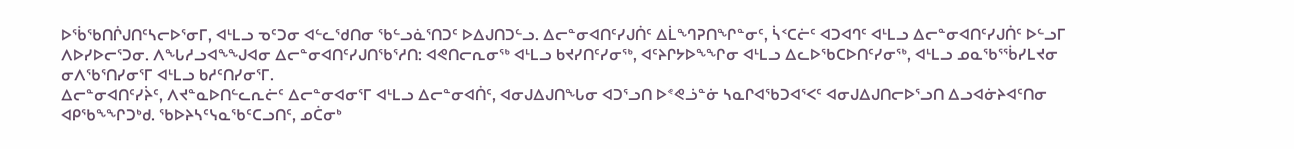ᐅᖄᖃᑎᒌᒍᑎᑦᓴᓕᐅᕐᓂᒥ, ᐊᒻᒪᓗ ᓀᑦᑐᓂ ᐊᓪᓚᖁᑎᓂ ᖃᓪᓗᓈᕐᑎᑐᑦ ᐅᐃᒍᑎᑐᓪᓗ. ᐃᓕᓐᓂᐊᑎᑦᓯᒍᑏᑦ ᐃᒫᙰᕈᑎᖏᓐᓂᑦ, ᓵᑉᑕᓖᑦ ᐊᑐᐊᒉᑦ ᐊᒻᒪᓗ ᐃᓕᓐᓂᐊᑎᑦᓯᒍᑏᑦ ᐅᓪᓗᒥ ᐱᐅᓯᐅᓕᕐᑐᓂ. ᐱᖓᓱᓗᐊᖕᖑᐊᓂ ᐃᓕᓐᓂᐊᑎᑦᓯᒍᑎᖃᕐᓱᑎ: ᐊᕙᑎᓕᕆᓂᖅ ᐊᒻᒪᓗ ᑲᔪᓯᑎᑦᓯᓂᖅ, ᐊᑦᔨᒋᔭᐅᖕᖏᓂ ᐊᒻᒪᓗ ᐃᓚᐅᖃᑕᐅᑎᑦᓯᓂᖅ, ᐊᒻᒪᓗ ᓄᓇᖃᕐᖄᓯᒪᔪᓂ ᓂᐱᖃᕐᑎᓯᓂᕐᒥ ᐊᒻᒪᓗ ᑲᓱᑦᑎᓯᓂᕐᒥ.
ᐃᓕᓐᓂᐊᑎᑦᓯᔩᑦ, ᐱᔪᓐᓇᐅᑎᓪᓚᕆᓖᑦ ᐃᓕᓐᓂᐊᓂᕐᒥ ᐊᒻᒪᓗ ᐃᓕᓐᓂᐊᑏᑦ, ᐊᓂᒍᐃᒍᑎᖓᓂ ᐊᑐᕐᓗᑎ ᐅᕝᕙᓘᓐᓃ ᓴᓇᒋᐊᖃᑐᐊᕐᐸᑦ ᐊᓂᒍᐃᒍᑎᓕᐅᕐᓗᑎ ᐃᓗᐊᓃᔨᐊᑦᑎᓂ ᐊᑭᖃᖕᖏᑐᒃᑯ. ᖃᐅᔨᓴᑦᓭᓇᖃᑦᑕᓗᑎᑦ, ᓄᑖᓂᒃ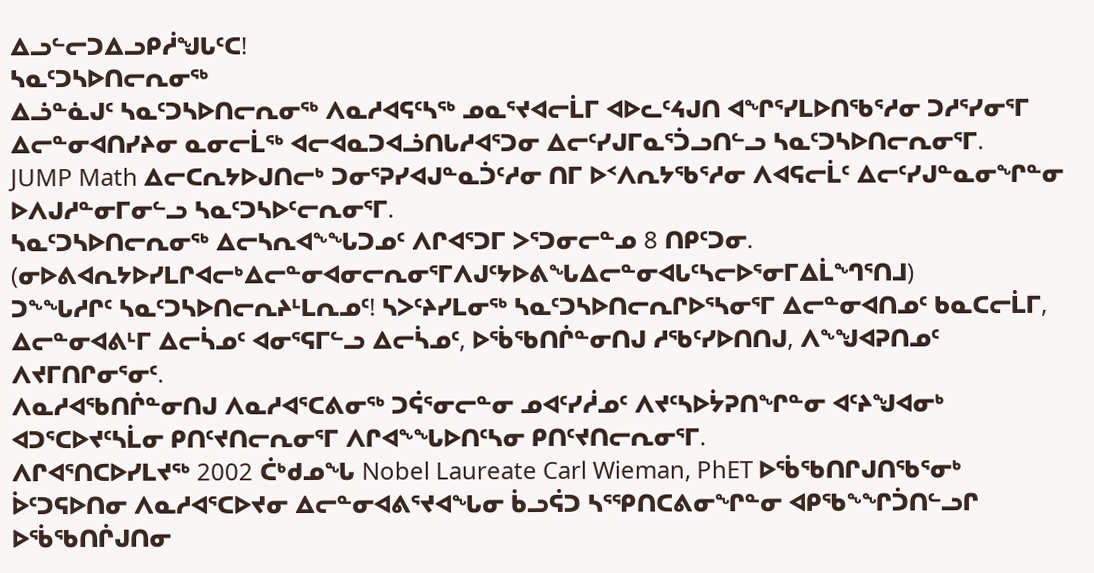ᐃᓗᓪᓕᑐᐃᓗᑭᓲᖑᒐᑦᑕ!
ᓴᓇᑦᑐᓴᐅᑎᓕᕆᓂᖅ
ᐃᓘᓐᓈᒍᑦ ᓴᓇᑦᑐᓴᐅᑎᓕᕆᓂᖅ ᐱᓇᓱᐊᕋᑦᓴᖅ ᓄᓇᕐᔪᐊᓕᒫᒥ ᐊᐅᓚᑦᔦᒍᑎ ᐊᖏᕐᓯᒪᐅᑎᖃᕐᓱᓂ ᑐᓱᕐᓯᓂᕐᒥ ᐃᓕᓐᓂᐊᑎᓯᔨᓂ ᓇᓂᓕᒫᖅ ᐊᓕᐊᓇᑐᐊᓘᑎᒐᓱᐊᕐᑐᓂ ᐃᓕᑦᓯᒍᒥᓇᕐᑑᓗᑎᓪᓗ ᓴᓇᑦᑐᓴᐅᑎᓕᕆᓂᕐᒥ.
JUMP Math ᐃᓕᑕᕆᔭᐅᒍᑎᓕᒃ ᑐᓂᕐᕈᓯᐊᒍᓐᓇᑑᑦᓱᓂ ᑎᒥ ᐅᑉᐱᕆᔭᖃᕐᓱᓂ ᐱᐊᕋᓕᒫᑦ ᐃᓕᑦᓯᒍᓐᓇᓂᖏᓐᓂ ᐅᐱᒍᓱᓐᓂᒥᓂᓪᓗ ᓴᓇᑦᑐᓴᐅᑦᓕᕆᓂᕐᒥ.
ᓴᓇᑦᑐᓴᐅᑎᓕᕆᓂᖅ ᐃᓕᓴᕆᐊᖕᖓᑐᓄᑦ ᐱᒋᐊᕐᑐᒥ ᐳᕐᑐᓂᓕᓐᓄ 8 ᑎᑭᑦᑐᓂ.
(ᓂᐅᕕᐊᕆᔭᐅᓯᒪᒋᐊᓕᒃᐃᓕᓐᓂᐊᓂᓕᕆᓂᕐᒥᐱᒍᑦᔭᐅᕕᖓᐃᓕᓐᓂᐊᒐᑦᓴᓕᐅᕐᓂᒥᐃᒫᙰᕐᑎᒧ)
ᑐᖕᖓᓱᒋᑦ ᓴᓇᑦᑐᓴᐅᑎᓕᕆᔨᒻᒪᕆᓄᑦ! ᓴᐳᑦᔨᓯᒪᓂᖅ ᓴᓇᑦᑐᓴᐅᑎᓕᕆᒋᐅᕐᓴᓂᕐᒥ ᐃᓕᓐᓂᐊᑎᓄᑦ ᑲᓇᑕᓕᒫᒥ, ᐃᓕᓐᓂᐊᕕᒻᒥ ᐃᓕᓵᓄᑦ ᐊᓂᕐᕋᒥᓪᓗ ᐃᓕᓵᓄᑦ, ᐅᖄᖃᑎᒌᓐᓂᑎᒍ ᓱᖃᑦᓯᐅᑎᑎᒍ, ᐱᖕᖑᐊᕈᑎᓄᑦ ᐱᔪᒥᑎᒋᓂᕐᓂᑦ.
ᐱᓇᓱᐊᖃᑎᒌᓐᓂᑎᒍ ᐱᓇᓱᐊᕐᑕᕕᓂᖅ ᑐᕌᕐᓂᓕᓐᓂ ᓄᐊᑦᓯᓲᓄᑦ ᐱᔪᑦᓴᐅᔮᕈᑎᖏᓐᓂ ᐊᑦᔨᖑᐊᓂᒃ ᐊᑐᕐᑕᐅᔪᑦᓴᒫᓂ ᑭᑎᑦᔪᑎᓕᕆᓂᕐᒥ ᐱᒋᐊᖕᖓᐅᑎᑦᓴᓂ ᑭᑎᑦᔪᑎᓕᕆᓂᕐᒥ.
ᐱᒋᐊᕐᑎᑕᐅᓯᒪᔪᖅ 2002 ᑖᒃᑯᓄᖓ Nobel Laureate Carl Wieman, PhET ᐅᖄᖃᑎᒋᒍᑎᖃᕐᓂᒃ ᐆᑦᑐᕋᐅᑎᓂ ᐱᓇᓱᐊᕐᑕᐅᔪᓂ ᐃᓕᓐᓂᐊᕕᕐᔪᐊᖓᓂ ᑳᓗᕌᑐ ᓴᕐᕿᑎᑕᕕᓂᖏᓐᓂ ᐊᑭᖃᖕᖏᑑᑎᓪᓗᒋ ᐅᖄᖃᑎᒌᒍᑎᓂ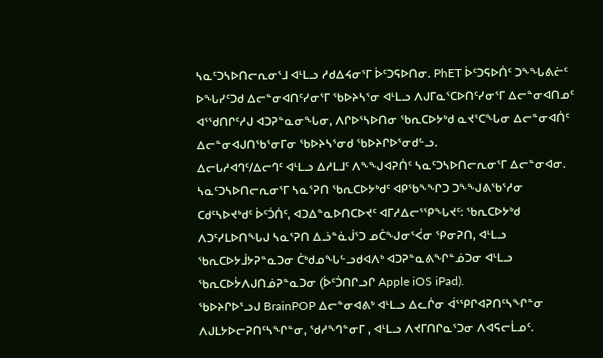ᓴᓇᑦᑐᓴᐅᑎᓕᕆᓂᕐᒧ ᐊᒻᒪᓗ ᓱᑯᐃᔦᓂᕐᒥ ᐆᑦᑐᕋᐅᑎᓂ. PhET ᐆᑦᑐᕋᐅᑏᑦ ᑐᖕᖓᕕᓖᑦ ᐅᖓᓯᑦᑐᑯ ᐃᓕᓐᓂᐊᑎᑦᓯᓂᕐᒥ ᖃᐅᔨᓴᕐᓂ ᐊᒻᒪᓗ ᐱᒍᒥᓇᕐᑕᐅᑎᑦᓯᓂᕐᒥ ᐃᓕᓐᓂᐊᑎᓄᑦ ᐊᕐᖁᑎᒋᑦᓱᒍ ᐊᑐᕈᓐᓇᓂᖓᓂ, ᐱᒋᐅᕐᓴᐅᑎᓂ ᖃᕆᑕᐅᔭᒃᑯ ᓇᔪᕐᑕᖓᓂ ᐃᓕᓐᓂᐊᑏᑦ ᐃᓕᓐᓂᐊᒍᑎᖃᕐᓂᒥᓂ ᖃᐅᔨᓴᕐᓂᑯ ᖃᐅᔨᒋᐅᕐᓂᑯᓪᓗ.
ᐃᓕᒐᓱᐊᒉᑦ/ᐃᓕᒉᑦ ᐊᒻᒪᓗ ᐃᓱᒪᒧᑦ ᐱᖕᖑᐊᕈᑏᑦ ᓴᓇᑦᑐᓴᐅᑎᓕᕆᓂᕐᒥ ᐃᓕᓐᓂᐊᓂ.
ᓴᓇᑦᑐᓴᐅᑎᓕᕆᓂᕐᒥ ᓴᓇᕐᕈᑎ ᖃᕆᑕᐅᔭᒃᑯᑦ ᐊᑭᖃᖕᖏᑐ ᑐᖕᖑᕕᖃᕐᓱᓂ ᑕᑯᑦᓴᐅᔪᒃᑯᑦ ᐆᑦᑑᑏᑦ, ᐊᑐᐃᓐᓇᐅᑎᑕᐅᔪᑦ ᐊᒥᓱᐃᓕᕐᕿᖓᔪᑦ: ᖃᕆᑕᐅᔭᒃᑯ ᐱᑐᑦᓯᒪᐅᑎᖓᒍ ᓴᓇᕐᕈᑎ ᐃᓘᓐᓈᒎᕐᑐ ᓄᑖᖑᓂᕐᐹᓂ ᕿᓂᕈᑎ, ᐊᒻᒪᓗ ᖃᕆᑕᐅᔭᒨᔭᕈᓐᓇᑐᓂ ᑖᒃᑯᓄᖓᓪᓗᑯᐊᐱᒃ ᐊᑐᕈᓐᓇᕕᖏᓐᓅᑐᓂ ᐊᒻᒪᓗ ᖃᕆᑕᐅᔮᐱᒍᑎᓅᕈᓐᓇᑐᓂ (ᐆᑦᑑᑎᒋᓗᒋ Apple iOS iPad).
ᖃᐅᔨᒋᐅᕐᓗᒍ BrainPOP ᐃᓕᓐᓂᐊᕕᒃ ᐊᒻᒪᓗ ᐃᓚᒌᓂ ᐋᕐᕿᒋᐊᕈᑎᑦᓴᖏᓐᓂ ᐱᒍᒪᔭᐅᓕᕈᑎᑦᓴᖏᓐᓂ, ᖁᓱᙰᓐᓂᒥ , ᐊᒻᒪᓗ ᐱᔪᒥᑎᒋᓇᕐᑐᓂ ᐱᐊᕋᓕᒫᓄᑦ.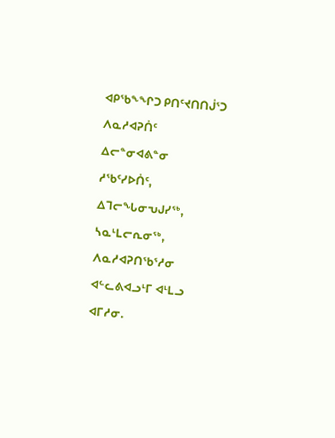ᐊᑭᖃᖕᖏᑐ ᑭᑎᑦᔪᑎᑎᒎᕐᑐ ᐱᓇᓱᐊᕈᑏᑦ ᐃᓕᓐᓂᐊᕕᓐᓂ ᓱᖃᑦᓯᐅᑏᑦ, ᐃᒣᓕᖓᓂᕃᒍᓯᖅ, ᓴᓇᒻᒪᓕᕆᓂᖅ, ᐱᓇᓱᐊᕈᑎᖃᕐᓱᓂ ᐊᓪᓚᕕᐊᓗᒻᒥ ᐊᒻᒪᓗ ᐊᒥᓱᓂ.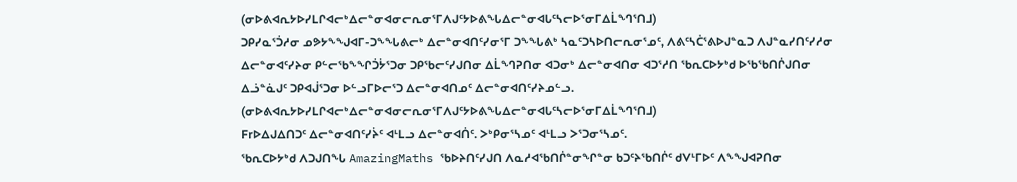(ᓂᐅᕕᐊᕆᔭᐅᓯᒪᒋᐊᓕᒃᐃᓕᓐᓂᐊᓂᓕᕆᓂᕐᒥᐱᒍᑦᔭᐅᕕᖓᐃᓕᓐᓂᐊᒐᑦᓴᓕᐅᕐᓂᒥᐃᒫᙰᕐᑎᒧ)
ᑐᑭᓯᓇᕐᑑᓱᓂ ᓄᕗᔭᖕᖑᐊᒥ-ᑐᖕᖓᕕᓕᒃ ᐃᓕᓐᓂᐊᑎᑦᓯᓂᕐᒥ ᑐᖕᖓᕕᒃ ᓴᓇᑦᑐᓴᐅᑎᓕᕆᓂᕐᓄᑦ, ᐱᕕᑦᓴᑖᕐᕕᐅᒍᓐᓇᑐ ᐱᒍᓐᓇᓯᑎᑦᓯᓱᓂ ᐃᓕᓐᓂᐊᑦᓯᔨᓂ ᑭᓪᓕᖃᖕᖏᑑᔮᕐᑐᓂ ᑐᑭᖃᓕᑦᓯᒍᑎᓂ ᐃᒫᙰᕈᑎᓂ ᐊᑐᓂᒃ ᐃᓕᓐᓂᐊᑎᓂ ᐊᑐᕐᓱᑎ ᖃᕆᑕᐅᔭᒃᑯ ᐅᖃᖃᑎᒌᒍᑎᓂ ᐃᓘᓐᓈᒍᑦ ᑐᑭᐊᒎᕐᑐᓂ ᐅᓪᓗᒥᐅᓕᕐᑐ ᐃᓕᓐᓂᐊᑎᓄᑦ ᐃᓕᓐᓂᐊᑎᑦᓯᔨᓄᓪᓗ.
(ᓂᐅᕕᐊᕆᔭᐅᓯᒪᒋᐊᓕᒃᐃᓕᓐᓂᐊᓂᓕᕆᓂᕐᒥᐱᒍᑦᔭᐅᕕᖓᐃᓕᓐᓂᐊᒐᑦᓴᓕᐅᕐᓂᒥᐃᒫᙰᕐᑎᒧ)
Frᐅᐃᒍᐃᑎᑐᑦ ᐃᓕᓐᓂᐊᑎᑦᓯᔩᑦ ᐊᒻᒪᓗ ᐃᓕᓐᓂᐊᑏᑦ. ᐳᒃᑭᓂᕐᓴᓄᑦ ᐊᒻᒪᓗ ᐳᕐᑐᓂᕐᓴᓄᑦ.
ᖃᕆᑕᐅᔭᒃᑯ ᐱᑐᒍᑎᖓ AmazingMaths ᖃᐅᔨᑎᑦᓯᒍᑎ ᐱᓇᓱᐊᖃᑎᒌᓐᓂᖏᓐᓂ ᑲᑐᑦᔨᖃᑎᒌᑦ ᑯᐯᒻᒥᐅᑦ ᐱᖕᖑᐊᕈᑎᓂ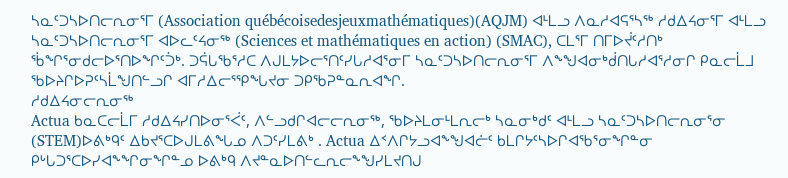ᓴᓇᑦᑐᓴᐅᑎᓕᕆᓂᕐᒥ (Association québécoisedesjeuxmathématiques)(AQJM) ᐊᒻᒪᓗ ᐱᓇᓱᐊᕋᕐᓴᖅ ᓱᑯᐃᔦᓂᕐᒥ ᐊᒻᒪᓗ ᓴᓇᑦᑐᓴᐅᑎᓕᕆᓂᕐᒥ ᐊᐅᓚᑦᔦᓂᖅ (Sciences et mathématiques en action) (SMAC), ᑕᒪᕐᒥ ᑎᒥᐅᔫᑦᓱᑎᒃ ᖄᖏᕐᓂᑯᓕᐅᕐᑎᐅᖏᑦᑑᒃ. ᑐᕌᒐᖃᕐᓱᑕ ᐱᒍᒪᔭᐅᓕᕐᑎᑦᓯᒐᓱᐊᕐᓂᒥ ᓴᓇᑦᑐᓴᐅᑎᓕᕆᓂᕐᒥ ᐱᖕᖑᐊᓂᒃᑰᑎᒐᓱᐊᕐᓱᓂᒋ ᑭᓇᓕᒫᒧ ᖃᐅᔨᒋᐅᕈᑦᓴᒫᖑᑎᓪᓗᒋ ᐊᒥᓱᐃᓕᕐᕿᖓᔪᓂ ᑐᑭᖃᕈᓐᓇᕆᐊᖏ.
ᓱᑯᐃᔦᓂᓕᕆᓂᖅ
Actua ᑲᓇᑕᓕᒫᒥ ᓱᑯᐃᔦᓯᑎᐅᓂᕐᐹᑦ, ᐱᓪᓗᑯᒋᐊᓕᓕᕆᓂᖅ, ᖃᐅᔨᒪᓂᒻᒪᕆᓕᒃ ᓴᓇᓂᒃᑯᑦ ᐊᒻᒪᓗ ᓴᓇᑦᑐᓴᐅᑎᓕᕆᓂᕐᓂ (STEM)ᐅᕕᒃᑫᑦ ᐃᑲᔪᕐᑕᐅᒍᒪᕕᖓᓄ ᐱᑐᑦᓯᒪᕕᒃ . Actua ᐃᑉᐱᒋᔭᓗᐊᖕᖑᐊᓖᑦ ᑲᒪᒋᔭᑦᓴᐅᒋᐊᖃᕐᓂᖏᓐᓂ ᑭᒡᒐᑐᕐᑕᐅᓯᐊᖕᖏᓂᖏᓐᓄ ᐅᕕᒃᑫ ᐱᔪᓐᓇᐅᑎᓪᓚᕆᓕᖕᖑᓯᒪᔪᑎᒍ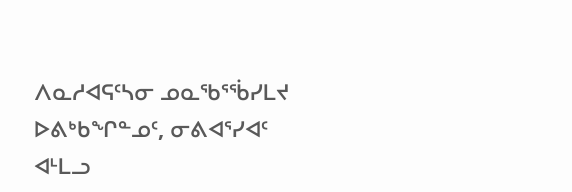ᐱᓇᓱᐊᕋᑦᓴᓂ ᓄᓇᖃᕐᖄᓯᒪᔪ ᐅᕕᒃᑲᖏᓐᓄᑦ, ᓂᕕᐊᕐᓯᐊᑦ ᐊᒻᒪᓗ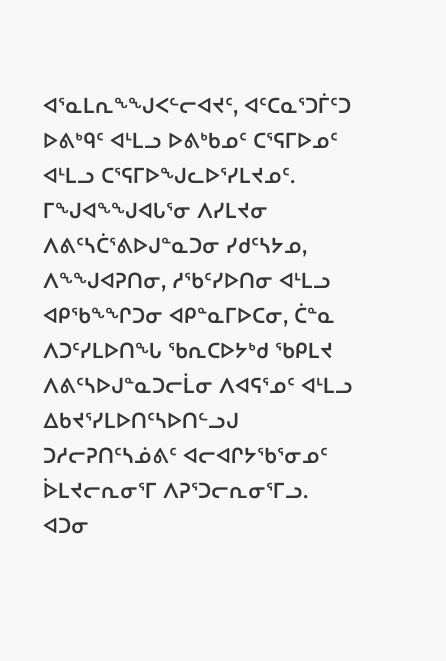ᐊᕐᓇᒪᕆᖕᖑᐸᓪᓕᐊᔪᑦ, ᐊᑦᑕᓇᕐᑐᒦᑦᑐ ᐅᕕᒃᑫᑦ ᐊᒻᒪᓗ ᐅᕕᒃᑲᓄᑦ ᑕᕐᕋᒥᐅᓄᑦ ᐊᒻᒪᓗ ᑕᕐᕋᒥᐅᖑᓚᐅᕐᓯᒪᔪᓄᑦ.
ᒥᖑᐊᖕᖑᐊᒐᕐᓂ ᐱᓯᒪᔪᓂ ᐱᕕᑦᓴᑖᕐᕕᐅᒍᓐᓇᑐᓂ ᓯᑯᑦᓴᔭᓄ, ᐱᖕᖑᐊᕈᑎᓂ, ᓱᖃᑦᓯᐅᑎᓂ ᐊᒻᒪᓗ ᐊᑭᖃᖕᖏᑐᓂ ᐊᑭᓐᓇᒥᐅᑕᓂ, ᑖᓐᓇ ᐱᑐᑦᓯᒪᐅᑎᖓ ᖃᕆᑕᐅᔭᒃᑯ ᖃᑭᒪᔪ ᐱᕕᑦᓴᐅᒍᓐᓇᑐᓕᒫᓂ ᐱᐊᕋᕐᓄᑦ ᐊᒻᒪᓗ ᐃᑲᔪᕐᓯᒪᐅᑎᑦᓴᐅᑎᓪᓗᒍ ᑐᓱᓕᕈᑎᑦᓴᓅᕕᑦ ᐊᓕᐊᒋᔭᖃᕐᓂᓄᑦ ᐆᒪᔪᓕᕆᓂᕐᒥ ᐱᕈᕐᑐᓕᕆᓂᕐᒥᓗ.
ᐊᑐᓂ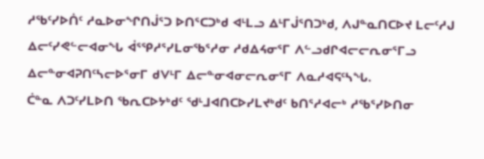ᓱᖃᑦᓯᐅᑏᑦ ᓱᓇᐅᓂᖏᑎᒎᕐᑐ ᐅᑎᕐᑕᑐᒃᑯ ᐊᒻᒪᓗ ᐃᒻᒥᒎᕐᑎᑐᒃᑯ, ᐱᒍᓐᓇᑎᑕᐅᔪ ᒪᓕᑦᓱᒍ ᐃᓕᑦᓯᕙᓪᓕᐊᓂᖓ ᐋᕐᕿᓱᕐᓯᒪᓂᖃᕐᓱᓂ ᓱᑯᐃᔦᓂᕐᒥ ᐱᓪᓗᑯᒋᐊᓕᓕᕆᓂᕐᒥᓗ ᐃᓕᓐᓂᐊᕈᑎᑦᓴᓕᐅᕐᓂᒥ ᑯᐯᒻᒥ ᐃᓕᓐᓂᐊᓂᓕᕆᓂᕐᒥ ᐱᓇᓱᐊᕋᑦᓴᖓ.
ᑖᓐᓇ ᐱᑐᑦᓯᒪᐅᑎ ᖃᕆᑕᐅᔭᒃᑯᑦ ᖁᒻᒧᐊᑎᑕᐅᓯᒪᔪᒃᑯᑦ ᑲᑎᕐᓱᐊᓕᒃ ᓱᖃᕐᓯᐅᑎᓂ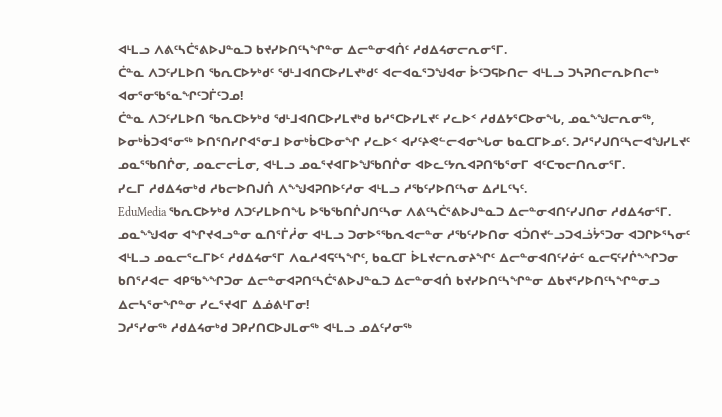ᐊᒻᒪᓗ ᐱᕕᑦᓴᑖᕐᕕᐅᒍᓐᓇᑐ ᑲᔪᓯᐅᑎᑦᓴᖏᓐᓂ ᐃᓕᓐᓂᐊᑏᑦ ᓱᑯᐃᔦᓂᓕᕆᓂᕐᒥ.
ᑖᓐᓇ ᐱᑐᑦᓯᒪᐅᑎ ᖃᕆᑕᐅᔭᒃᑯᑦ ᖁᒻᒧᐊᑎᑕᐅᓯᒪᔪᒃᑯᑦ ᐊᓕᐊᓇᕐᑐᖑᐊᓂ ᐆᑦᑐᕋᐅᑎᓕ ᐊᒻᒪᓗ ᑐᓴᕈᑎᓕᕆᐅᑎᓕᒃ ᐊᓂᕐᓂᖃᕐᓇᖏᑦᑐᒦᑦᑐᓄ!
ᑖᓐᓇ ᐱᑐᑦᓯᒪᐅᑎ ᖃᕆᑕᐅᔭᒃᑯ ᖁᒻᒧᐊᑎᑕᐅᓯᒪᔪᒃᑯ ᑲᓱᕐᑕᐅᓯᒪᔪᑦ ᓯᓚᐅᑉ ᓱᑯᐃᔭᕐᑕᐅᓂᖓ, ᓄᓇᖕᖑᓕᕆᓂᖅ, ᐅᓂᒃᑳᑐᐊᕐᓂᖅ ᐅᑎᕐᑎᓯᒋᐊᕐᓂᒧ ᐅᓂᒃᑳᑕᐅᓂᖏ ᓯᓚᐅᑉ ᐊᓯᑦᔨᕙᓪᓕᐊᓂᖓᓂ ᑲᓇᑕᒥᐅᓄᑦ. ᑐᓱᕐᓯᒍᑎᑦᓴᓕᐊᖑᓯᒪᔪᑦ ᓄᓇᕐᖃᑎᒌᓂ, ᓄᓇᓕᓕᒫᓂ, ᐊᒻᒪᓗ ᓄᓇᕐᔪᐊᒥᐅᖑᖃᑎᒌᓂ ᐊᐅᓚᑦᔭᕆᐊᕈᑎᖃᕐᓂᒥ ᐊᑦᑕᓀᓕᑎᕆᓂᕐᒥ.
ᓯᓚᒥ ᓱᑯᐃᔦᓂᒃᑯ ᓱᑲᓕᐅᑎᒍᑏ ᐱᖕᖑᐊᕈᑎᐅᑦᓱᓂ ᐊᒻᒪᓗ ᓱᖃᑦᓯᐅᑎᑦᓴᓂ ᐃᓱᒪᑦᓭᑦ.
EduMedia ᖃᕆᑕᐅᔭᒃᑯ ᐱᑐᑦᓯᒪᐅᑎᖓ ᐅᖃᖃᑎᒌᒍᑎᑦᓴᓂ ᐱᕕᑦᓴᑖᕐᕕᐅᒍᓐᓇᑐ ᐃᓕᓐᓂᐊᑎᑦᓯᒍᑎᓂ ᓱᑯᐃᔦᓂᕐᒥ.
ᓄᓇᖕᖑᐊᓂ ᐊᖏᔪᐊᓗᓐᓂ ᓇᑎᕐᒦᓲᓂ ᐊᒻᒪᓗ ᑐᓂᐅᕐᖃᕆᐊᓕᓐᓂ ᓱᖃᑦᓯᐅᑎᓂ ᐊᑑᑎᔪᓪᓗᑐᐊᓘᔮᕐᑐᓂ ᐊᑐᒋᐅᕐᓴᓂᑦ ᐊᒻᒪᓗ ᓄᓇᓕᕐᓚᒥᐅᑦ ᓱᑯᐃᔦᓂᕐᒥ ᐱᓇᓱᐊᕋᑦᓴᖏᑦ, ᑲᓇᑕᒥ ᐆᒪᔪᓕᕆᓂᔨᖏᑦ ᐃᓕᓐᓂᐊᑎᑦᓯᓃᑦ ᓇᓕᕋᑦᓯᒌᖕᖏᑐᓂ ᑲᑎᕐᓱᐊᓕ ᐊᑭᖃᖕᖏᑐᓂ ᐃᓕᓐᓂᐊᕈᑎᑦᓴᑖᕐᕕᐅᒍᓐᓇᑐ ᐃᓕᓐᓂᐊᑏ ᑲᔪᓯᐅᑎᑦᓴᖏᓐᓂ ᐃᑲᔪᕐᓯᐅᑎᑦᓴᖏᓐᓂᓗ ᐃᓕᓴᕐᓂᖏᓐᓂ ᓯᓚᕐᔪᐊᒥ ᐃᓅᕕᒻᒥᓂ!
ᑐᓱᕐᓯᓂᖅ ᓱᑯᐃᔦᓂᒃᑯ ᑐᑭᓯᑎᑕᐅᒍᒪᓂᖅ ᐊᒻᒪᓗ ᓄᐃᑦᓯᓂᖅ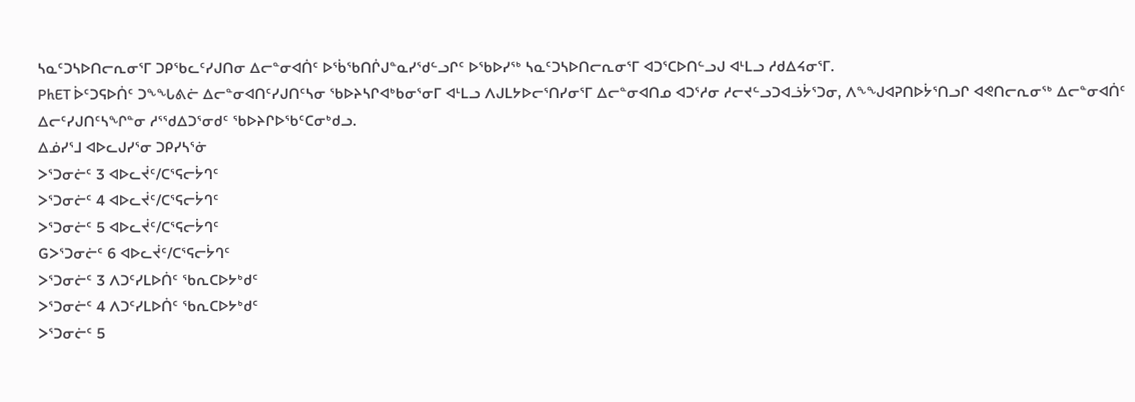ᓴᓇᑦᑐᓴᐅᑎᓕᕆᓂᕐᒥ ᑐᑭᖃᓚᑦᓯᒍᑎᓂ ᐃᓕᓐᓂᐊᑏᑦ ᐅᖄᖃᑎᒌᒍᓐᓇᓯᖁᓪᓗᒋᑦ ᐅᖃᐅᓯᖅ ᓴᓇᑦᑐᓴᐅᑎᓕᕆᓂᕐᒥ ᐊᑐᕐᑕᐅᑎᓪᓗᒍ ᐊᒻᒪᓗ ᓱᑯᐃᔦᓂᕐᒥ.
PhET ᐆᑦᑐᕋᐅᑏᑦ ᑐᖕᖓᕕᓖ ᐃᓕᓐᓂᐊᑎᑦᓯᒍᑎᑦᓴᓂ ᖃᐅᔨᓴᒋᐊᒃᑲᓂᕐᓂᒥ ᐊᒻᒪᓗ ᐱᒍᒪᔭᐅᓕᕐᑎᓯᓂᕐᒥ ᐃᓕᓐᓂᐊᑎᓄ ᐊᑐᕐᓱᓂ ᓱᓕᔪᓪᓗᑐᐊᓘᔮᕐᑐᓂ, ᐱᖕᖑᐊᕈᑎᐅᔮᕐᑎᓗᒋ ᐊᕙᑎᓕᕆᓂᖅ ᐃᓕᓐᓂᐊᑏᑦ ᐃᓕᑦᓯᒍᑎᑦᓴᖏᓐᓂ ᓱᕐᖁᐃᑐᕐᓂᑯᑦ ᖃᐅᔨᒋᐅᖃᑦᑕᓂᒃᑯᓗ.
ᐃᓅᓯᕐᒧ ᐊᐅᓚᒍᓯᕐᓂ ᑐᑭᓯᓴᕐᓃ
ᐳᕐᑐᓂᓖᑦ 3 ᐊᐅᓚᔫᑦ/ᑕᕐᕋᓕᔮᒉᑦ
ᐳᕐᑐᓂᓖᑦ 4 ᐊᐅᓚᔫᑦ/ᑕᕐᕋᓕᔮᒉᑦ
ᐳᕐᑐᓂᓖᑦ 5 ᐊᐅᓚᔫᑦ/ᑕᕐᕋᓕᔮᒉᑦ
Gᐳᕐᑐᓂᓖᑦ 6 ᐊᐅᓚᔫᑦ/ᑕᕐᕋᓕᔮᒉᑦ
ᐳᕐᑐᓂᓖᑦ 3 ᐱᑐᑦᓯᒪᐅᑏᑦ ᖃᕆᑕᐅᔭᒃᑯᑦ
ᐳᕐᑐᓂᓖᑦ 4 ᐱᑐᑦᓯᒪᐅᑏᑦ ᖃᕆᑕᐅᔭᒃᑯᑦ
ᐳᕐᑐᓂᓖᑦ 5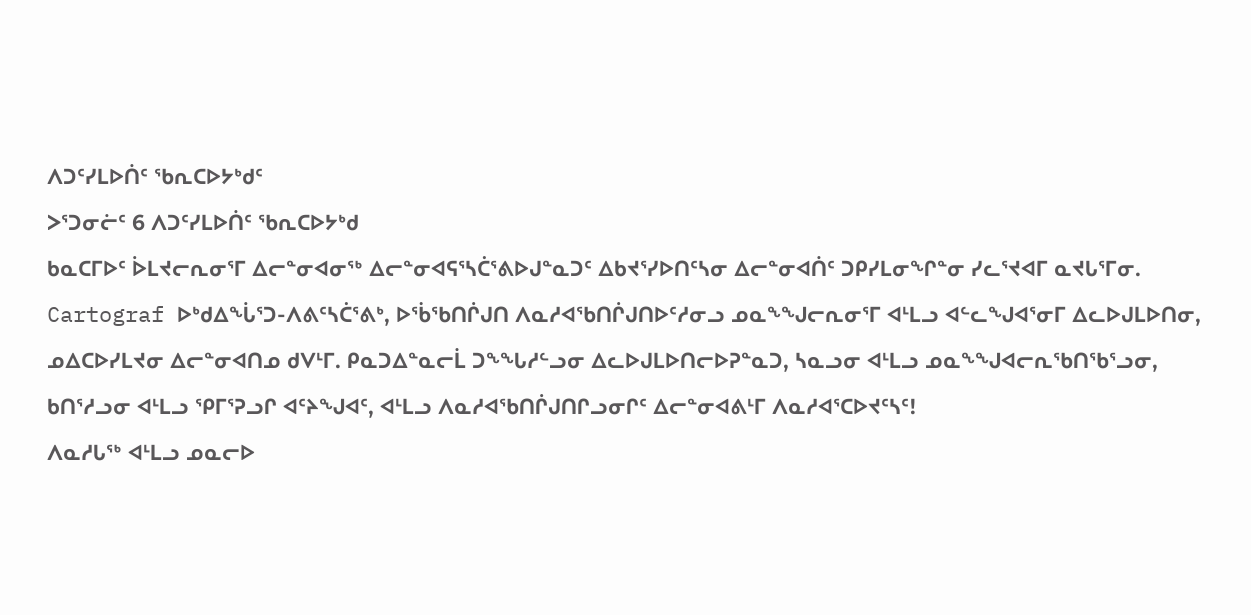ᐱᑐᑦᓯᒪᐅᑏᑦ ᖃᕆᑕᐅᔭᒃᑯᑦ
ᐳᕐᑐᓂᓖᑦ 6 ᐱᑐᑦᓯᒪᐅᑏᑦ ᖃᕆᑕᐅᔭᒃᑯ
ᑲᓇᑕᒥᐅᑦ ᐆᒪᔪᓕᕆᓂᕐᒥ ᐃᓕᓐᓂᐊᓂᖅ ᐃᓕᓐᓂᐊᕋᕐᓴᑖᕐᕕᐅᒍᓐᓇᑐᑦ ᐃᑲᔪᕐᓯᐅᑎᑦᓴᓂ ᐃᓕᓐᓂᐊᑏᑦ ᑐᑭᓯᒪᓂᖏᓐᓂ ᓯᓚᕐᔪᐊᒥ ᓇᔪᒐᕐᒥᓂ.
Cartograf ᐅᒃᑯᐃᖔᕐᑐ-ᐱᕕᑦᓴᑖᕐᕕᒃ, ᐅᖄᖃᑎᒌᒍᑎ ᐱᓇᓱᐊᖃᑎᒌᒍᑎᐅᑦᓱᓂᓗ ᓄᓇᖕᖑᓕᕆᓂᕐᒥ ᐊᒻᒪᓗ ᐊᓪᓚᖑᐊᕐᓂᒥ ᐃᓚᐅᒍᒪᐅᑎᓂ, ᓄᐃᑕᐅᓯᒪᔪᓂ ᐃᓕᓐᓂᐊᑎᓄ ᑯᐯᒻᒥ. ᑭᓇᑐᐃᓐᓇᓕᒫ ᑐᖕᖓᓱᓪᓗᓂ ᐃᓚᐅᒍᒪᐅᑎᓕᐅᕈᓐᓇᑐ, ᓴᓇᓗᓂ ᐊᒻᒪᓗ ᓄᓇᖕᖑᐊᓕᕆᖃᑎᖃᕐᓗᓂ, ᑲᑎᕐᓱᓗᓂ ᐊᒻᒪᓗ ᕿᒥᕐᕈᓗᒋ ᐊᑦᔨᖑᐊᑦ, ᐊᒻᒪᓗ ᐱᓇᓱᐊᖃᑎᒌᒍᑎᒋᓗᓂᒋᑦ ᐃᓕᓐᓂᐊᕕᒻᒥ ᐱᓇᓱᐊᕐᑕᐅᔪᑦᓴᑦ!
ᐱᓇᓱᒐᖅ ᐊᒻᒪᓗ ᓄᓇᓕᐅ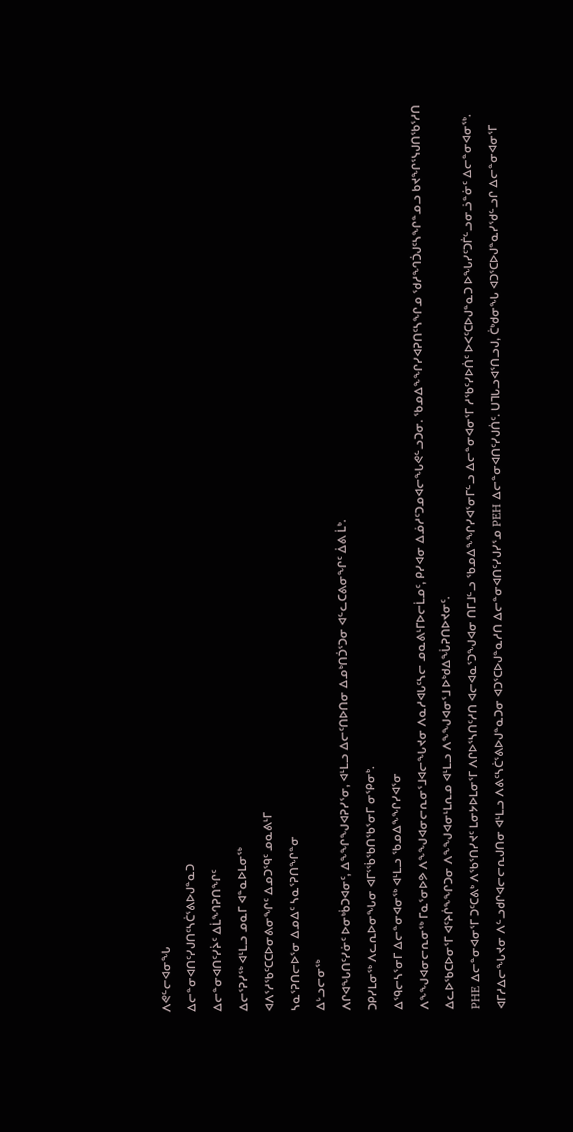ᐱᕙᓪᓕᐊᓂᖓ
ᐃᓕᓐᓂᐊᑎᑦᓯᒍᑎᑦᓴᑖᕐᕕᐅᒍᓐᓇᑐ
ᐃᓕᓐᓂᐊᑎᑦᓯᔩᑦ ᐃᒫᙰᕈᑎᖏᑦ
ᐃᓕᕐᕈᓯᖅ ᐊᒻᒪᓗ ᓄᓇᒥ ᐊᓐᓇᐅᒪᓂᖅ
ᐊᐱᕐᓱᖃᑦᑕᑕᐅᓂᕕᓂᖏᑦ ᐃᓄᑐᙯᑦ ᓄᓇᕕᒻᒥ
ᓴᓇᕐᕈᑎᓕᐅᕐᓂ ᐃᓄᐃᑦ ᓴᓇᕐᕈᑎᖏᓐᓂ
ᐃᒡᓗᓕᓂᖅ
ᐱᒋᐊᖓᑎᑦᓯᓃᑦ ᐅᓂᒃᑳᑐᐊᓂᑦ, ᐃᖕᖏᖑᐊᕈᓯᕐᓂ, ᐊᒻᒪᓗ ᐃᓕᑦᑎᐅᑎᓂ ᐃᓄᒃᑎᑑᕐᑐᓂ ᐊᓪᓚᑕᕕᓂᖏᑦ ᐄᕕ ᒫᒃ.
ᑐᑭᓯᒪᓂᖅ ᐱᓚᕆᐅᓂᖓᓂ ᐊᒥᕐᖄᖃᑎᖃᕐᓂᒥ ᓂᕿᓂᒃ.
ᐃᙯᓕᓴᕐᓂᒥ ᐃᓕᓐᓂᐊᓂᖅ ᐊᒻᒪᓗ ᖃᓄᐃᖕᖏᓯᐊᕐᓂ
ᐱᖕᖑᐊᓂᓕᕆᓂᖅ ᒥᓇᕐᓂᐅᕗ ᐱᖕᖑᐊᓂᓕᕆᓂᕐᒧᐊᓕᖓᔪᓂ ᐱᓇᓱᐊᒐᑦᓴᓕ ᓄᓇᕕᒻᒥᐅᓕᒫᓄᑦ, ᑭᓯᐊᓂ ᐃᓅᓱᑦᑐᓄᐊᓕᖓᕙᓪᓗᑐᓂ. ᖃᓄᐃᖕᖏᓯᐊᕈᑎᑦᓴᖏᓄ ᖁᓱᙰᑑᒍᑦᓴᖏᓐᓄᓗ ᑲᔪᖏᕐᓭᒍᑎᖃᕐᓱᑎ ᐃᓚᐅᖃᑕᐅᓂᕐᒥ ᐊᑦᔨᒌᖕᖏᑐᓂ ᐱᖕᖑᐊᓂᒻᒪᕆᓄ ᐊᒻᒪᓗ ᐱᖕᖑᐊᓂᕐᒧ ᐅᒃᑯᐃᖔᕈᑎᐅᔪᓂᑦ.
PHE ᐃᓕᓐᓂᐊᓂᕐᒥ ᑐᑦᑕᕕᒃ ᐱᖃᕐᑎᓯᔪᑦ ᒪᓂᔭᐅᒪᓂᕐᒥ ᐱᒋᐅᕐᓴᑎᑦᓱᑎ ᐊᓕᐊᓇᕐᑐᖑᐊᓂ ᑎᒥᒧᓪᓗ ᖃᓄᐃᖕᖏᓯᐊᕐᓂᒥᓪᓗ ᐃᓕᓐᓂᐊᓂᕐᒥ ᓱᖃᑦᓯᐅᑏᑦ ᐅᐸᑦᑕᐅᒍᓐᓇᑐ ᐅᖓᓯᑦᑐᒦᓪᓗᓂᓘᓐᓃᑦ ᐃᓕᓐᓂᐊᓂᖅ.
ᐊᒥᓱᐃᓕᖓᔪᓂ ᐱᓪᓗᑯᒋᐊᓕᓕᕆᒍᑎᓂ ᐊᒻᒪᓗ ᐱᕕᑦᓴᑖᕐᕕᐅᒍᓐᓇᑐᓂ ᐊᑐᕐᑕᐅᒍᓐᓇᓱᑎ ᐃᓕᓐᓂᐊᑎᑦᓯᒍᓯᕐᓄ PEH ᐃᓕᓐᓂᐊᑎᑦᓯᒍᑏᑦ. ᑌᒣᒐᓗᐊᕐᑎᓗᒍ, ᑖᒃᑯᓂᖓ ᐊᑐᕐᑕᐅᒍᓐᓇᓯᖁᓪᓗᒋ ᐃᓕᓐᓂᐊᓂᕐᒥ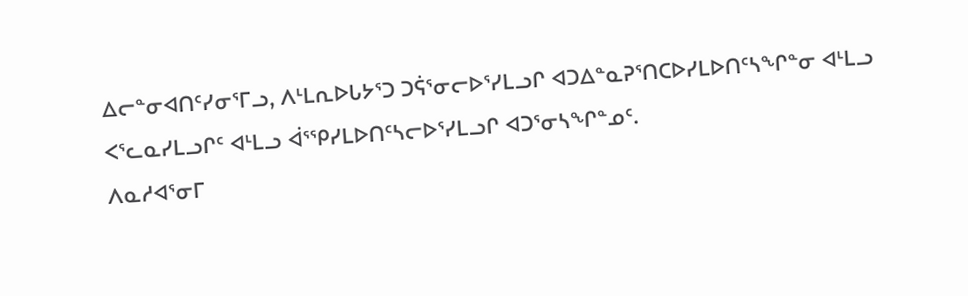ᐃᓕᓐᓂᐊᑎᑦᓯᓂᕐᒥᓗ, ᐱᒻᒪᕆᐅᒐᔭᕐᑐ ᑐᕌᕐᓂᓕᐅᕐᓯᒪᓗᒋ ᐊᑐᐃᓐᓇᕈᕐᑎᑕᐅᓯᒪᐅᑎᑦᓴᖏᓐᓂ ᐊᒻᒪᓗ ᐸᕐᓚᓇᓯᒪᓗᒋᑦ ᐊᒻᒪᓗ ᐋᕐᕿᓯᒪᐅᑎᑦᓴᓕᐅᕐᓯᒪᓗᒋ ᐊᑐᕐᓂᓴᖏᓐᓄᑦ.
ᐱᓇᓱᐊᕐᓂᒥ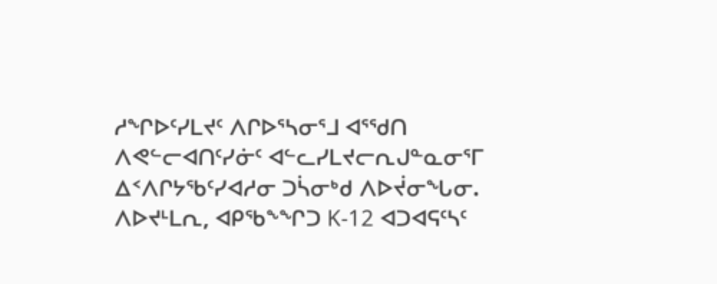ᓱᖏᐅᑦᓯᒪᔪᑦ ᐱᒋᐅᕐᓴᓂᕐᒧ ᐊᕐᖁᑎ
ᐱᕙᓪᓕᐊᑎᑦᓯᓃᑦ ᐊᓪᓚᓯᒪᔪᓕᕆᒍᓐᓇᓂᕐᒥ ᐃᑉᐱᒋᔭᖃᑦᓯᐊᓱᓂ ᑐᓵᓂᒃᑯ ᐱᐅᔫᓂᖓᓂ.
ᐱᐅᔪᒻᒪᕆ, ᐊᑭᖃᖕᖏᑐ K-12 ᐊᑐᐊᕋᑦᓴᑦ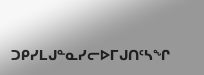ᑐᑭᓯᒪᒍᓐᓇᓯᓕᐅᒥᒍᑎᑦᓴᖏ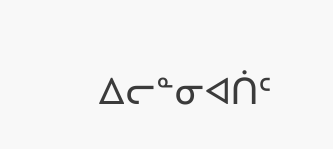ᐃᓕᓐᓂᐊᑏᑦ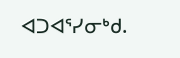ᐊᑐᐊᕐᓯᓂᒃᑯ.